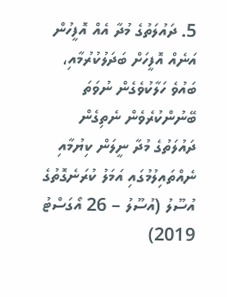5. ދައުލަތުގެ މުދާ އެއް އޮފީހުން އަނެއް އޮފީހަށް ބަދަލުކުރުމާއި، ބައުވެ ހަލާކުވެގެން ނުވަތަ ބޭނުންކުރެވެން ނެތިގެން ދައުލަތުގެ މުދާ ނީލަން ކިޔުމާއި ނެއްތައިލުމުގައި އަމަލު ކުރަނެގޮތުގެ އުސޫލު (އުސޫލު – 26 އޯގަސްޓު 2019)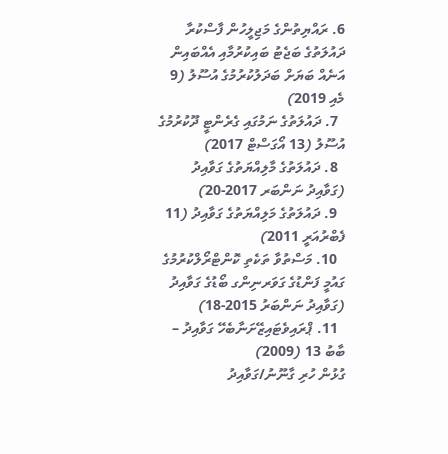6. ރައްޔިތުންގެ މަޖިލީހުން ފާސްކުރާ ދައުލަތުގެ ބަޖެޓު ބައިކުރުމާއި އެއްބައިން އަނެއް ބަޔަށް ބަދަލުކުރުމުގެ އުސޫލު (9 މެއި 2019)
  7. ދައުލަތުގެ ނަމުގައި ގެރެންޓީ ދޫކުރުމުގެ އުސޫލު (13 އޯގަސްޓް 2017)
  8. ދައުލަތުގެ މާލިއްޔަތުގެ ގަވާއިދު (ގަވާއިދު ނަންބަރ 2017-20)
  9. ދައުލަތުގެ މަލިއްޔަތުގެ ގަވާއިދު (11 ފެބްރުއަރީ 2011)
  10. މަސްތުވާ ތަކެތި ކޮންޓްރޯލްކުރުމުގެ ގައުމީ ފަންޑުގެ ގަވަރނިންގ ބޯޑުގެ ގަވާއިދު (ގަވާއިދު ނަންބަރު 2015-18)
  11. ޕްރައިވެޓައިޒޭށަނާބެހޭ ގަވާއިދު – ބާބު 13 (2009)
ގުޅުން ހުރި ގާނޫނު/ގަވާއިދު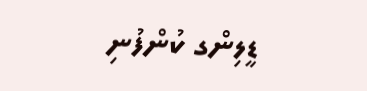ޑީލިންގ ކުންފުނި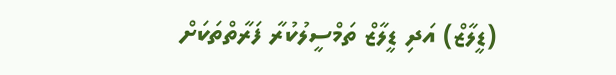(ޑީލާޒް) އަދި ޑީލާޒް ތަމްސީލުކުރާ ފަރާތްތަކަށް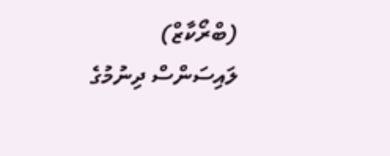(ބްރޯކާޒް) ލައިސަންސް ދިނުމުގެ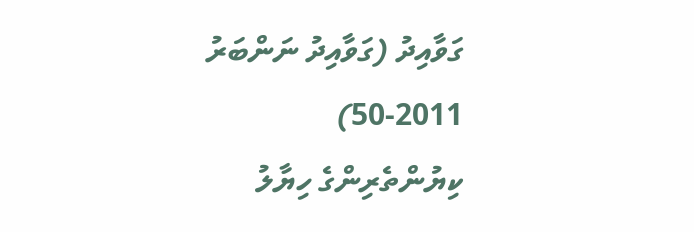ގަވާއިދު (ގަވާއިދު ނަންބަރު 2011-50)
ކިޔުންތެރިންގެ ހިޔާލު